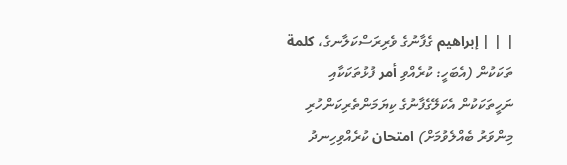| | | إبراهيم ގެފާނުގެ ވެރިރަސްކަލާނގެ، كلمة ތަކަކުން (އެބަހީ: ކުރެއްވި أمر ފުޅުތަކަކާއި ނަހީތަކަކުން އެކަލޭގެފާނުގެ ކިޔަމަންތެރިކަންހުރި މިންވަރު ބެއްލެވުމަށް) امتحان ކުރެއްވިހިނދު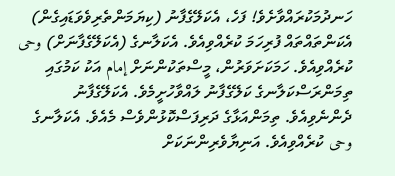ހަނދުމަކުރައްވާށެވެ! ފަހެ، އެކަލޭގެފާނު (ކިޔަމަންތެރިވެވަޑައިގެން) އެކަންތައްތައް ފުރިހަމަ ކުރެއްވިއެވެ. އެކަލާނގެ (އެކަލޭގެފާނަށް) وحى ކުރެއްވިއެވެ. ހަމަކަށަވަރުން، މީސްތަކުންނަށް إمام އަކު ކަމުގައި ތިމަންރަސްކަލާނގެ ކަލޭގެފާނު ލައްވާހުށީމެވެ. އެކަލޭގެފާނު ދެންނެވިއެވެ. ތިމަންއަޅާގެ ދަރިފަސްކޮޅުންވެސް މެއެވެ. އެކަލާނގެ وحى ކުރެއްވިއެވެ. އަނިޔާވެރިންނަކަށް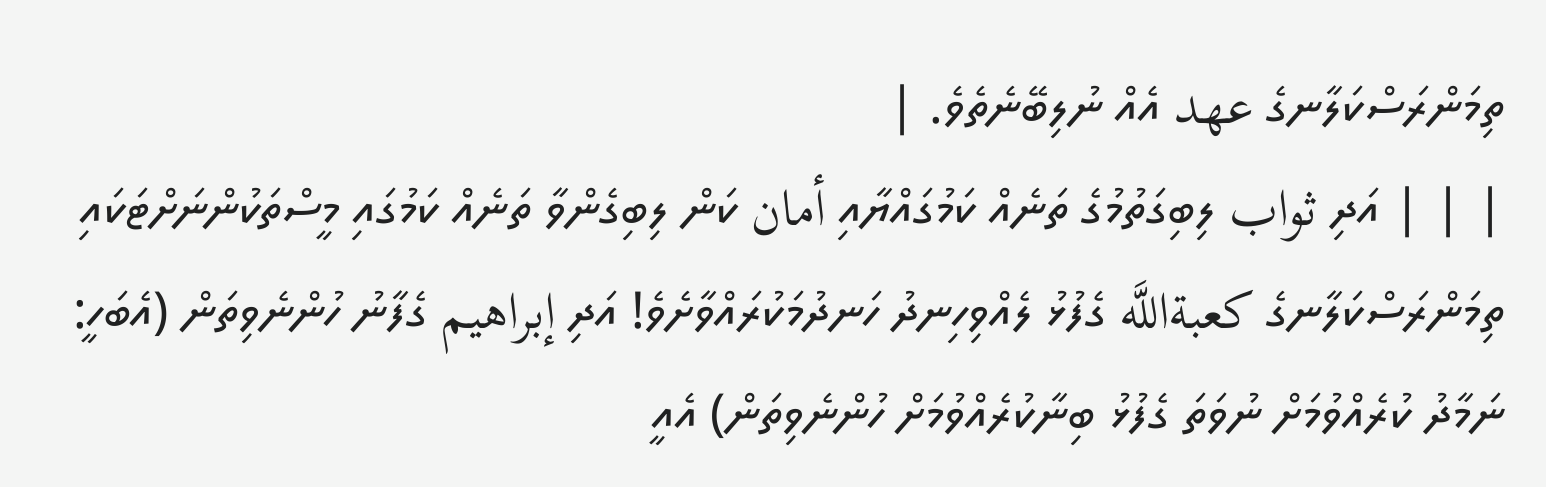ތިމަންރަސްކަލާނގެ عهد އެއް ނުލިބޭނެތެވެ. |
| | | އަދި ثواب ލިބިގަތުމުގެ ތަނެއް ކަމުގައްޔާއި أمان ކަން ލިބިގެންވާ ތަނެއް ކަމުގައި މީސްތަކުންނަށްޓަކައި ތިމަންރަސްކަލާނގެ كعبةاللَّه ގެފުޅު ލެއްވިހިނދު ހަނދުމަކުރައްވާށެވެ! އަދި إبراهيم ގެފާނު ހުންނެވިތަން (އެބަހީ: ނަމާދު ކުރެއްވުމަށް ނުވަތަ ގެފުޅު ބިނާކުރެއްވުމަށް ހުންނެވިތަން) އެއީ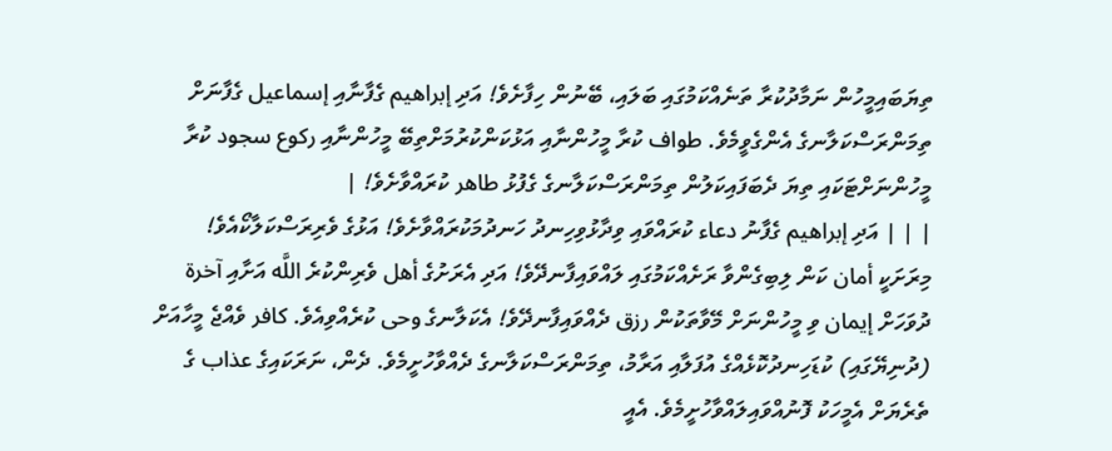ތިޔަބައިމީހުން ނަމާދުކުރާ ތަނެއްކަމުގައި ބަލައި، ބޭނުން ހިފާށެވެ! އަދި إبراهيم ގެފާނާއި إسماعيل ގެފާނަށް ތިމަންރަސްކަލާނގެ އެންގެވީމެވެ. طواف ކުރާ މީހުންނާއި އަޅުކަންކުރުމަށްތިބޭ މީހުންނާއި ركوع سجود ކުރާ މީހުންނަށްޓަކައި ތިޔަ ދެބަފައިކަލުން ތިމަންރަސްކަލާނގެ ގެފުޅު طاهر ކުރައްވާށެވެ! |
| | | އަދި إبراهيم ގެފާނު دعاء ކުރައްވައި ވިދާޅުވިހިނދު ހަނދުމަކުރައްވާށެވެ! އަޅުގެ ވެރިރަސްކަލާކޯއެވެ! މިރަށަކީ أمان ކަން ލިބިގެންވާ ރަށެއްކަމުގައި ލައްވައިފާނދޭވެ! އަދި އެރަށުގެ أهل ވެރިންކުރެ اللَّه އަށާއި آخرة ދުވަހަށް إيمان ވި މީހުންނަށް މޭވާތަކުން رزق ދެއްވައިފާނދޭވެ! އެކަލާނގެ وحى ކުރެއްވިއެވެ. كافر ވެއްޖެ މީހާއަށް (ދުނިޔޭގައި) ކުޑަހިނދުކޮޅެއްގެ އުފަލާއި އަރާމު، ތިމަންރަސްކަލާނގެ ދެއްވާހުށީމެވެ. ދެން، ނަރަކައިގެ عذاب ގެ ތެރެޔަށް އެމީހަކު ފޮނުއްވައިލައްވާހުށީމެވެ. އެއީ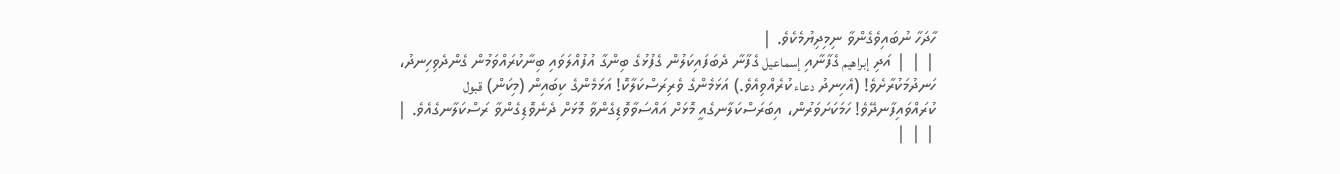ހާދަހާ ނުބައިވެގެންވާ ނިމިދިޔުމެކެވެ. |
| | | އަދި إبراهيم ގެފާނާއި إسماعيل ގެފާނާ ދެބަފައިކަލުން ގެފުޅުގެ ބިންގާ އުފުއްލަވައި ބިނާކުރައްވަމުން ގެންދެވިހިނދު، ހަނދުމަކުރާށެވެ! (އެހިނދު دعاء ކުރެއްވިއެވެ.) އަޅަމެންގެ ވެރިރަސްކަލާކޮ! އަޅަމެންގެ ކިބައިން (މިކަން) قبول ކުރައްވައިފާނދޭވެ! ހަމަކަށަވަރުން، އިބަރަސްކަލާނގެއީ މޮޅަށް އައްސަވާވޮޑިގެންވާ މޮޅަށް ދެނެވޮޑިގެންވާ ރަސްކަލާނގެއެވެ. |
| | |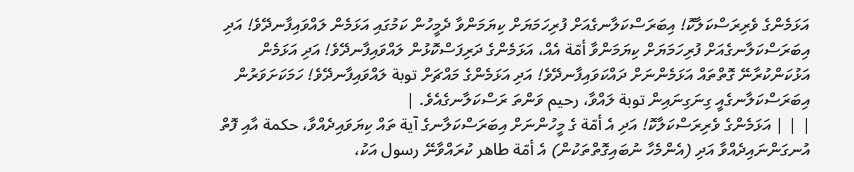އަޅަމެންގެ ވެރިރަސްކަލާކޮ! އިބަރަސްކަލާނގެއަށް ފުރިހަމަޔަށް ކިޔަމަންވާ ދެމީހުން ކަމުގައި އަޅަމެން ލައްވައިފާނދޭވެ! އަދި އިބަރަސްކަލާނގެއަށް ފުރިހަމަޔަށް ކިޔަމަންވާ أمّة އެއް، އަޅަމެންގެ ދަރިފަސްކޮޅުން ލައްވައިފާނދޭވެ! އަދި އަޅަމެން އަޅުކަންކުރާނޭ ގޮތްތައް އަޅަމެންނަށް ދައްކަވައިފާނދޭވެ! އަދި އަޅަމެންގެ މައްޗަށް توبة ލައްވައިފާނދޭވެ! ހަމަކަށަވަރުން އިބަރަސްކަލާނގެއީ ގިނަގިނައިން توبة ލައްވާ، رحيم ވަންތަ ރަސްކަލާނގެއެވެ. |
| | | އަޅަމެންގެ ވެރިރަސްކަލާކޮ! އަދި އެ أمّة ގެ މީހުންނަށް އިބަރަސްކަލާނގެ آية ތައް ކިޔަވައިދެއްވާ، حكمة އާއި ފޮތް އުނގަންނައިދެއްވާ އަދި (އެންމެހާ ނުބައިގޮތްތަކުން) އެ أمّة طاهر ކުރައްވާނޭ رسول އަކު،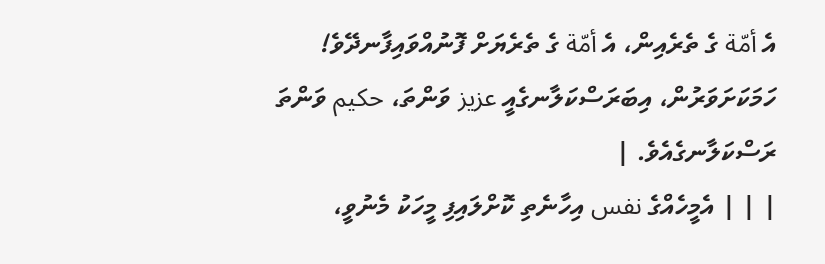އެ أمّة ގެ ތެރެއިން، އެ أمّة ގެ ތެރެޔަށް ފޮނުއްވައިފާނދޭވެ! ހަމަކަށަވަރުން، އިބަރަސްކަލާނގެއީ عزيز ވަންތަ، حكيم ވަންތަ ރަސްކަލާނގެއެވެ. |
| | | އެމީހެއްގެ نفس އިހާނެތި ކޮށްލައިފި މީހަކު މެނުވީ،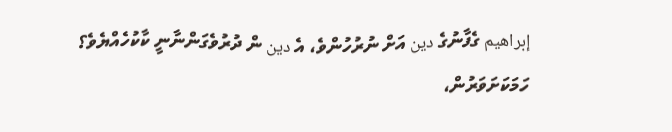إبراهيم ގެފާނުގެ دين އަށް ނުރުހުންވެ، އެ دين ން ދުރުވެގަންނާނީ ކާކުހެއްޔެވެ؟ ހަމަކަށަވަރުން،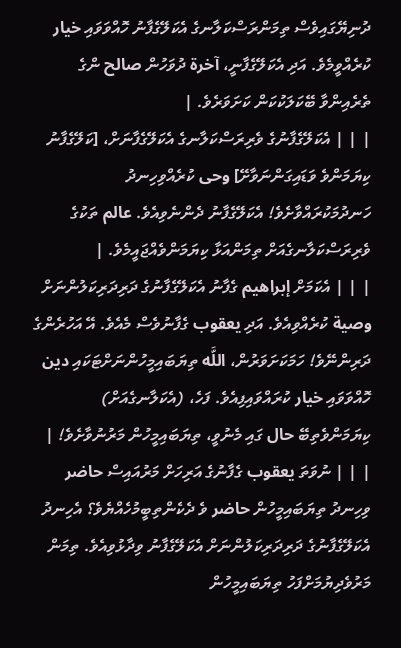ދުނިޔޭގައިވެސް ތިމަންރަސްކަލާނގެ އެކަލޭގެފާނު ހޮއްވަވައި خيار ކުރެއްވީމެވެ. އަދި އެކަލޭގެފާނީ، آخرة ދުވަހުން صالح ންގެ ތެރެއިންވާ ބޭކަލަކުކަން ކަށަވަރެވެ. |
| | | އެކަލޭގެފާނުގެ ވެރިރަސްކަލާނގެ އެކަލޭގެފާނަށް، [ކަލޭގެފާނު ކިޔަމަންވެ ވަޑައިގަންނަވާށޭ] وحى ކުރެއްވިހިނދު ހަނދުމަކުރައްވާށެވެ! އެކަލޭގެފާނު ދެންނެވިއެވެ. عالم ތަކުގެ ވެރިރަސްކަލާނގެއަށް ތިމަންއަޅާ ކިޔަމަންވެއްޖައީމެވެ. |
| | | އެކަމަށް إبراهيم ގެފާނު އެކަލޭގެފާނުގެ ދަރިދަރިކަލުންނަށް وصية ކުރެއްވިއެވެ. އަދި يعقوب ގެފާނުވެސް މެއެވެ. އޭ އަހުރެންގެ ދަރިންނޭވެ! ހަމަކަށަވަރުން، اللَّه ތިޔަބައިމީހުންނަށްޓަކައި دين ހޮއްވަވައި خيار ކުރައްވައިފިއެވެ. ފަހެ، (އެކަލާނގެއަށް) ކިޔަމަންވެތިބޭ حال ގައި މެނުވީ، ތިޔަބައިމީހުން މަރުނުވާށެވެ! |
| | | ނުވަތަ يعقوب ގެފާނުގެ އަރިހަށް މަރުއައިސް حاضر ވިހިނދު ތިޔަބައިމީހުން حاضر ވެ ދެކެންތިބީމުހެއްޔެވެ؟ އެހިނދު އެކަލޭގެފާނުގެ ދަރިދަރިކަލުންނަށް އެކަލޭގެފާނު ވިދާޅުވިއެވެ. ތިމަން މަރުވެދިޔުމަށްފަހު ތިޔަބައިމީހުން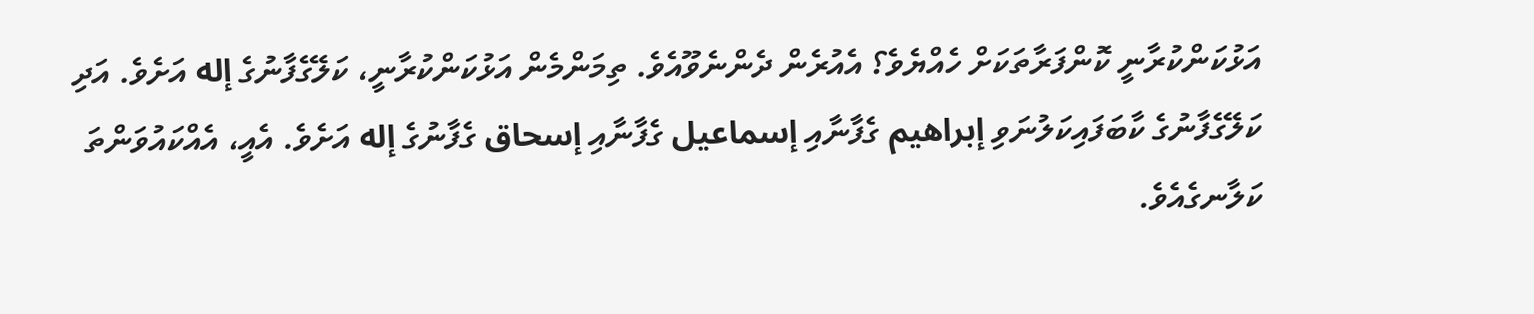އަޅުކަންކުރާނީ ކޮންފަރާތަކަށް ހެއްޔެވެ؟ އެއުރެން ދެންނެވޫއެވެ. ތިމަންމެން އަޅުކަންކުރާނީ، ކަލޭގެފާނުގެ إله އަށެވެ. އަދި ކަލޭގެފާނުގެ ކާބަފައިކަލުނަވި إبراهيم ގެފާނާއި إسماعيل ގެފާނާއި إسحاق ގެފާނުގެ إله އަށެވެ. އެއީ، އެއްކައުވަންތަ ކަލާނގެއެވެ.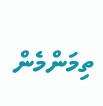ތިމަންމެން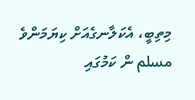މިތިބީ، އެކަލާނގެއަށް ކިޔަމަންވެ مسلم ން ކަމުގައި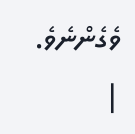ވެގެންނެވެ. |